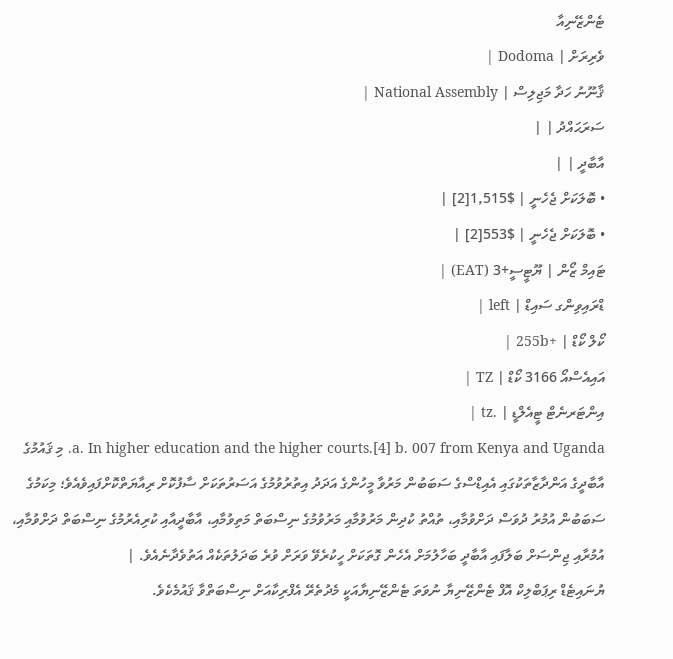ޓެންޒޭނިއާ
ވެރިރަށް | Dodoma |
ޤާނޫނު ހަދާ މަޖިލިސް | National Assembly |
ސަރަޙައްދު | |
އާބާދީ | |
• ބޮލަކަށް ޖެހެނީ | $1,515[2] |
• ބޮލަކަށް ޖެހެނީ | $553[2] |
ޓައިމް ޒޯން | ޔޫޓީސީ+3 (EAT) |
ޑްރައިވިންގ ސައިޑް | left |
ކޯލް ކޯޑް | +255b |
އައިއެސްއޯ 3166 ކޯޑް | TZ |
އިންޓަރނެޓް ޓީއެލްޑީ | .tz |
a. In higher education and the higher courts.[4] b. 007 from Kenya and Uganda. މި ޤައުމުގެ އާބާދީގެ އަންދާޒާތަކުގައި އެއިޑްސްގެ ސަބަބުން މަރުވާ މީހުންގެ އަދަދު އިތުރުވުމުގެ އަސަރުތަކަށް ސާފުކޮށް ރިއާޔަތްކޮށްފައިވެއެވެ؛ މިކަމުގެ ސަބަބުން އުމުރު ދުވަސް ދަށްވުމާއި، ތުއްތު ކުދިން މަރުވުމާއި މަރުވުމުގެ ނިސްބަތް މަތިވުމާއި، އާބާދީއާއި ކުރިއެރުމުގެ ނިސްބަތް ދަށްވުމާއި، އުމުރާއި ޖިންސަށް ބަލާފައި އާބާދީ ބަހާލުމަށް އެހެން ގޮތަކަށް ހީކުރެވޭ ވަރަށް ވުރެ ބަދަލުތަކެއް އަތުވެދާނެއެވެ. |
ޔުނައިޓެޑް ރިޕަބްލިކް އޮފް ޓެންޒޭނިޔާ ނުވަތަ ޓެންޒޭނިޔާއަކީ މެދުތެރޭ އެފްރިކާއަށް ނިސްބަތްވާ ޤައުމެކެވެ.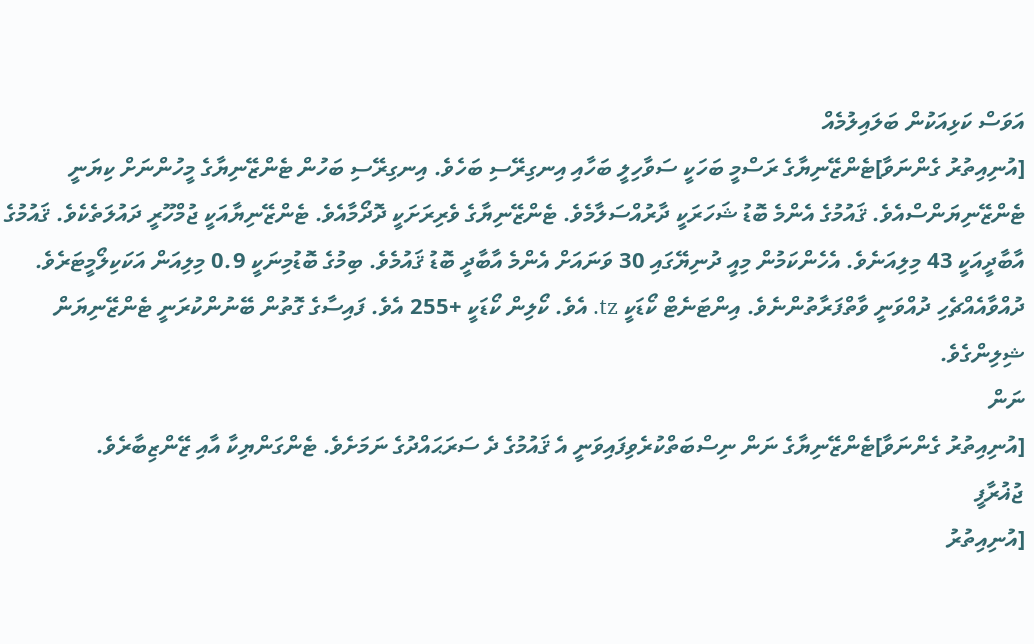އަވަސް ކަޅިއަކުން ބަލައިލުމެއް
[އުނިއިތުރު ގެންނަވާ]ޓެންޒޭނިޔާގެ ރަސްމީ ބަހަކީ ސަވާހިލީ ބަހާއި އިނގިރޭސި ބަހެވެ. އިނގިރޭސި ބަހުން ޓެންޒޭނިޔާގެ މީހުންނަށް ކިޔަނީ ޓެންޒޭނިޔަންސްއެވެ. ޤައުމުގެ އެންމެ ބޮޑު ޝަހަރަކީ ދާރުއްސަލާމެވެ. ޓެންޒޭނިޔާގެ ވެރިރަށަކީ ދޮދޯމާއެވެ. ޓެންޒޭނިޔާއަކީ ޖުމްހޫރީ ދައުލަތެކެވެ. ޤައުމުގެ އާބާދީއަކީ 43 މިލިއަނެވެ. އެހެންކަމުން މިއީ ދުނިޔޭގައި 30 ވަނައަށް އެންމެ އާބާދީ ބޮޑު ޤައުމެވެ. ބިމުގެ ބޮޑުމިނަކީ 0.9 މިލިއަން އަކަކިލޯމީޓަރެވެ. ދުއްވާއެއްޗެހި ދުއްވަނީ ވާތްފަރާތުންނެވެ. އިންޓަނެޓް ކޯޑަކީ tz. އެވެ. ކޯލިން ކޯޑަކީ +255 އެވެ. ފައިސާގެ ގޮތުން ބޭނުންކުރަނީ ޓެންޒޭނިޔަން ޝިލިންގެވެ.
ނަން
[އުނިއިތުރު ގެންނަވާ]ޓެންޒޭނިޔާގެ ނަން ނިސްބަތްކުރެވިފައިވަނީ އެ ޤައުމުގެ ދެ ސަރަޙައްދުގެ ނަމަށެވެ. ޓެންގަންޔިކާ އާއި ޒޭންޒިބާރެވެ.
ޖުޣުރާފީ
[އުނިއިތުރު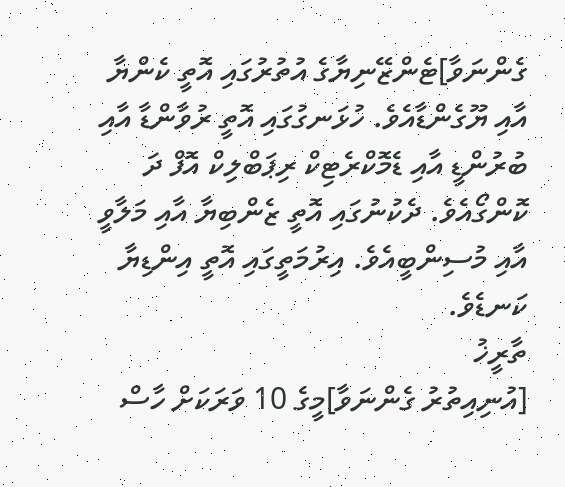ގެންނަވާ]ޓެންޒޭނިޔާގެ އުތުރުގައި އޮތީ ކެންޔާ އާއި ޔޫގެންޑާއެވެ. ހުޅަނގުގައި އޮތީ ރުވާންޑާ އާއި ބުރުންޑީ އާއި ޑެމޮކްރެޓިކް ރިޕަބްލިކް އޮފް ދަ ކޮންގޯއެވެ. ދެކުނުގައި އޮތީ ޒެންބިޔާ އާއި މަލާވީ އާއި މުސިންބީއެވެ. އިރުމަތީގައި އޮތީ އިންޑިޔާ ކަނޑެވެ.
ތާރީޚު
[އުނިއިތުރު ގެންނަވާ]މީގެ 10 ވަރަކަށް ހާސް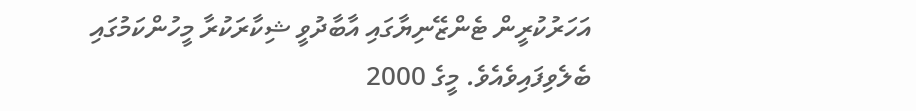އަހަރުކުރީން ޓެންޒޭނިޔާގައި އާބާދުވީ ޝިކާރަކުރާ މީހުންކަމުގައި ބެލެވިފައިވެއެވެ. މީގެ 2000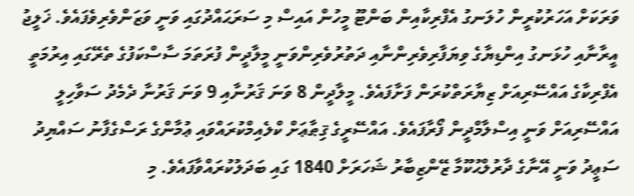ވަރަކަށް އަހަރުކުރީން ހުލަނގު އެފްރިކާއިން ބަންޓޫ މީހުން އައިސް މި ސަރަޙައްދުގައި ވަނީ ވަޒަންވެރިވެފައެވެ. ޚަލީޖު އީރާނާއި ހުޅަނގު އިންޑިޔާގެ ވިޔަފާރިވެރިންނާއި ދަތުރުވެރިންވަނީ މީލާދީން ފުރަތަމަ ސާސްކަފުގެ ތެރޭގައި އިރުމަތީ އެފްރިކާގެ އައްސޭރިއަށް ޒިޔާރަތްކުރަން ފަށާފައެވެ. މީލާދީން 8 ވަނަ ޤަރުނާއި 9 ވަނަ ޤަރުނާ ދެމެދު ސަވާހިލީ އައްސޭރިއަށް ވަނީ އިސްލާމްދީން ފޯރާފައެވެ. އައްސޭރީގެ ޤިޠާޢަށް ކްލެއިމްކުރައްވައި ޢުމާންގެ ރަސްގެފާނު ސައްޔިދު ސަޢީދު ވަނީ އޭނާގެ ދާރުލްޙުކޫމާ ޒޭންޒިބާރު ޝަހަރަށް 1840 ގައި ބަދަލުކުރައްވާފައެވެ. މި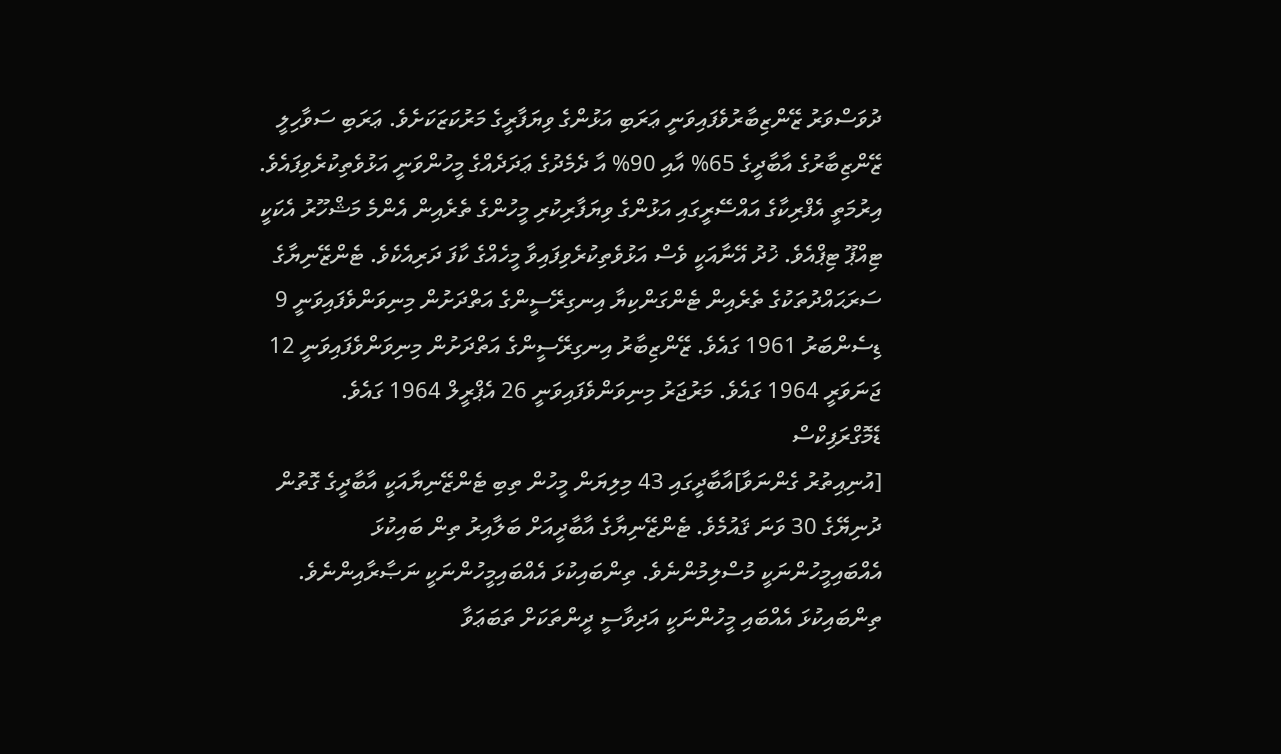ދުވަސްވަރު ޒޭންޒިބާރުވެފައިވަނީ ޢަރަބި އަޅުންގެ ވިޔަފާރީގެ މަރުކަޒަކަށެވެ. ޢަރަބި ސަވާހިލީ ޒޭންޒިބާރުގެ އާބާދީގެ 65% އާއި 90% އާ ދެމެދުގެ ޢަދަދެއްގެ މީހުންވަނީ އަޅުވެތިކުރެވިފައެވެ. އިރުމަތީ އެފްރިކާގެ އައްސޭރީގައި އަޅުންގެ ވިޔަފާރިކުރި މީހުންގެ ތެރެއިން އެންމެ މަޝްހޫރު އެކަކީ ޓިއްޕޫ ޓިޕްއެވެ. ޚުދު އޭނާއަކީ ވެސް އަޅުވެތިކުރެވިފައިވާ މީހެއްގެ ކާފަ ދަރިއެކެވެ. ޓެންޒޭނިޔާގެ ސަރަޙައްދުތަކުގެ ތެރެއިން ޓެންގަންކިޔާ އިނގިރޭސީންގެ އަތްދަށުން މިނިވަންވެފައިވަނީ 9 ޑިސެންބަރު 1961 ގައެވެ. ޒޭންޒިބާރު އިނގިރޭސީންގެ އަތްދަށުން މިނިވަންވެފައިވަނީ 12 ޖަނަވަރީ 1964 ގައެވެ. މަރުޖަރު މިނިވަންވެފައިވަނީ 26 އެޕްރީލް 1964 ގައެވެ.
ޑެމޮގްރަފިކްސް
[އުނިއިތުރު ގެންނަވާ]އާބާދީގައި 43 މިލިޔަން މީހުން ތިބި ޓެންޒޭނިޔާއަކީ އާބާދީގެ ގޮތުން ދުނިޔޭގެ 30 ވަނަ ޤައުމެވެ. ޓެންޒޭނިޔާގެ އާބާދީއަށް ބަލާއިރު ތިން ބައިކުޅަ އެއްބައިމީހުންނަކީ މުސްލިމުންނެވެ. ތިންބައިކުޅަ އެއްބައިމީހުންނަކީ ނަޞާރާއިންނެވެ. ތިންބައިކުޅަ އެއްބައި މީހުންނަކީ އަދިވާސީ ދީންތަކަށް ތަބަޢަވާ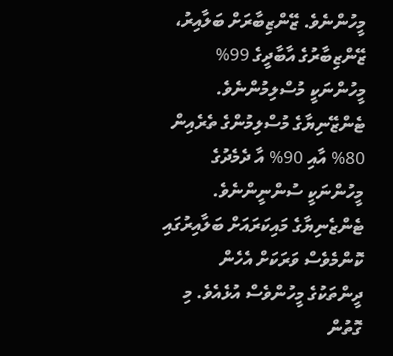މީހުންނެވެ. ޒޭންޒިބާރަށް ބަލާއިރު، ޒޭންޒިބާރުގެ އާބާދީގެ 99% މީހުންނަކީ މުސްލިމުންނެވެ. ޓެންޒޭނިޔާގެ މުސްލިމުންގެ ތެރެއިން 80% އާއި 90% އާ ދެމެދުގެ މީހުންނަކީ ސުންނީންނެވެ. ޓެންޒެނިޔާގެ މައިކަރައަށް ބަލާއިރުގައި ކޮންމެވެސް ވަރަކަށް އެހެން ދީންތަކުގެ މީހުންވެސް އުޅެއެވެ. މި ގޮތުން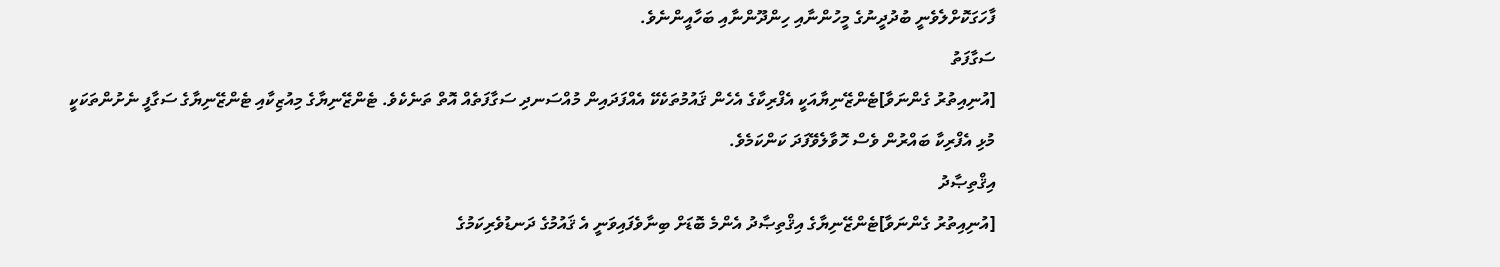ފާހަގަކޮށްލެވެނީ ބުދުދީނުގެ މީހުންނާއި ހިންދޫންނާއި ބަހާއީންނެވެ.
ސަގާފަތު
[އުނިއިތުރު ގެންނަވާ]ޓެންޒޭނިޔާއަކީ އެފްރިކާގެ އެހެން ޤައުމުތަކެކޭ އެއްފަދައިން މުއްސަނދި ސަގާފަތެއް އޮތް ތަނެކެވެ. ޓެންޒޭނިޔާގެ މިއުޒިކާއި ޓެންޒޭނިޔާގެ ސަގާފީ ނެށުންތަކަކީ މުޅި އެފްރިކާ ބައްރުން ވެސް ހޮވާލެވޭފަދަ ކަންކަމެވެ.
އިޤްތިޞާދު
[އުނިއިތުރު ގެންނަވާ]ޓެންޒޭނިޔާގެ އިޤްތިޞާދު އެންމެ ބޮޑަށް ބިނާވެފައިވަނީ އެ ޤައުމުގެ ދަނޑުވެރިކަމުގެ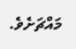މައްޗަށެވެ.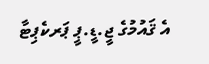އެ ޤައުމުގެ ޖީ.ޑީ.ޕީ ޕަރކެޕިޓާ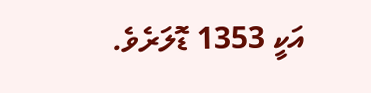އަކީ 1353 ޑޮލަރެވެ.